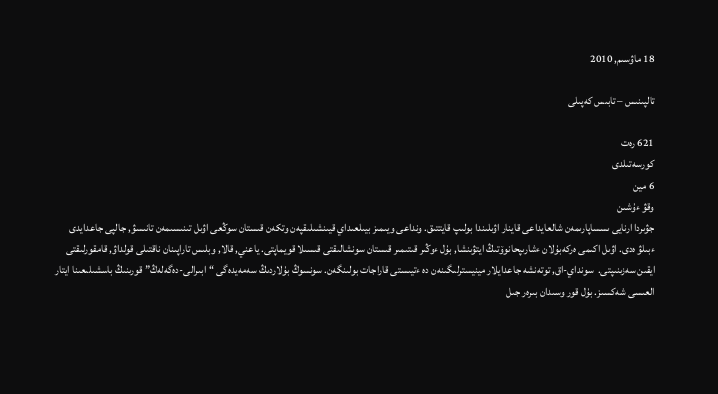18 ماۋسىم, 2010

تالپىنىس – تابىس كەپىلى

621 رەت
كورسەتىلدى
6 مين
وقۋ ءۇشىن
جۋىردا ارنايى ىسساپارىمەن شالعايداعى قاينار اۋىلىندا بولىپ قايتتىق. ونداعى ويىمىز بيىلعىداي قيىنشىلىقپەن وتكەن قىستان سوڭعى اۋىل تىنىسىمەن تانىسۋ, جالپى جاعدايدى ءبىلۋ ەدى. اۋىل اكىمى ەركەبۇلان ءشارىپحانوۆتىڭ ايتۋىنشا, بۇل ءوڭىر قىتىمىر قىستان سونشالىقتى قىسىلا قويماپتى. ياعني, قالا, وبلىس تاراپىنان ناقتىلى قولداۋ, قامقورلىقتى ايقىن سەزىنىپتى.  سونداي-اق, توتەنشە جاعدايلار مينيسترلىگىنەن دە ءتيىستى قاراجات بولىنگەن. سونسوڭ بۇلاردىڭ سەمەيدەگى “ابىرالى-دەگەلەڭ” قورىنىڭ باسشىلىعىنا ايتار العىسى شەكسىز. بۇل قور وسىدان بىرەر جىل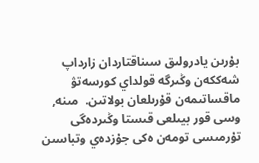بۇرىن يادرولىق سىناقتاردان زارداپ شەككەن وڭىرگە قولداي كورسەتۋ ماقساتىمەن قۇرىلعان بولاتىن.  مىنە, وسى قور بيىلعى قىستا وڭىردەگى تۇرمىسى تومەن ەكى جۇزدەي وتباسىن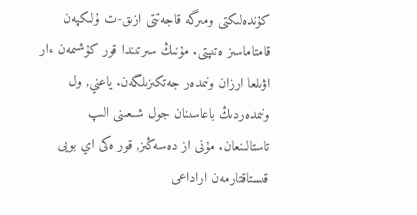كۇندەلىكتى ومىرگە قاجەتتى ازىق-ت ۇلىكپەن قامتاماسىز ەتىپتى. مۇنىڭ سىرتىندا قور كۇشىمەن ءار اۋىلعا ارزان ونىمدەر جەتكىزىلگەن. ياعني, ول ونىمدەردىڭ باعاسىنان جول شىعىنى الىپ تاستالىنعان. مۇنى از دەسەڭىز, قور ەكى اي بويى قىستاقتارمەن اراداعى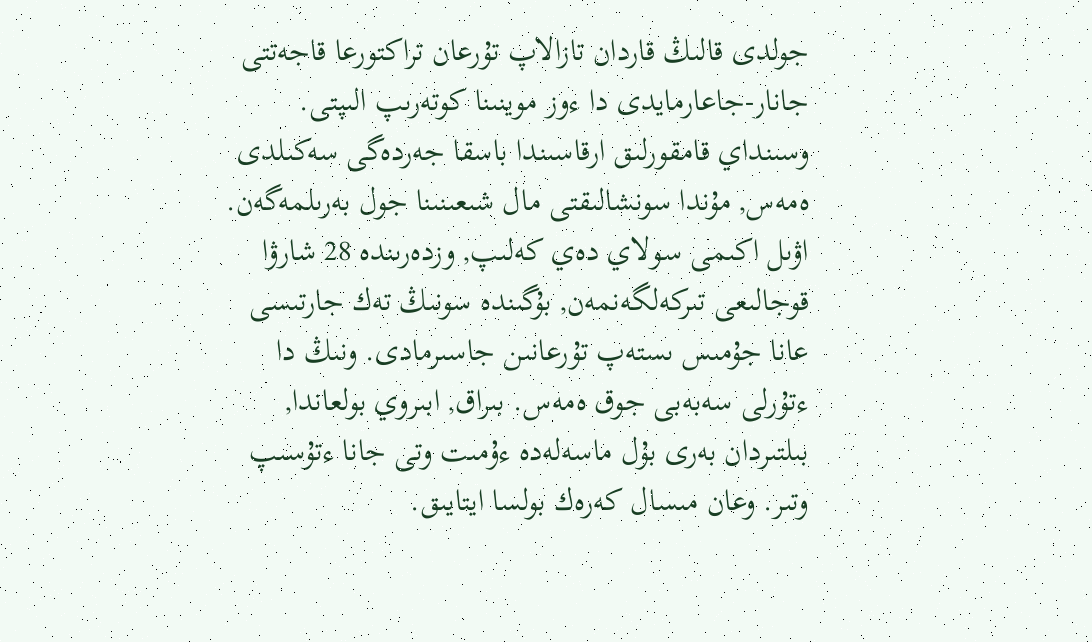جولدى قالىڭ قاردان تازالاپ تۇرعان تراكتورعا قاجەتتى جانار-جاعارمايدى دا ءوز موينىنا كوتەرىپ الىپتى. وسىنداي قامقورلىق ارقاسىندا باسقا جەردەگى سەكىلدى ەمەس, مۇندا سونشالىقتى مال شىعىنىنا جول بەرىلمەگەن. اۋىل اكىمى سولاي دەي كەلىپ, وزدەرىندە 28 شارۋا قوجالىعى تىركەلگەنمەن, بۇگىندە سونىڭ تەك جارتىسى عانا جۇمىس ىستەپ تۇرعانىن جاسىرمادى. ونىڭ دا ءتۇرلى سەبەبى جوق ەمەس. بىراق, ابىروي بولعاندا, بىلتىردان بەرى بۇل ماسەلەدە ءۇمىت وتى جانا ءتۇسىپ وتىر. وعان مىسال كەرەك بولسا ايتايىق.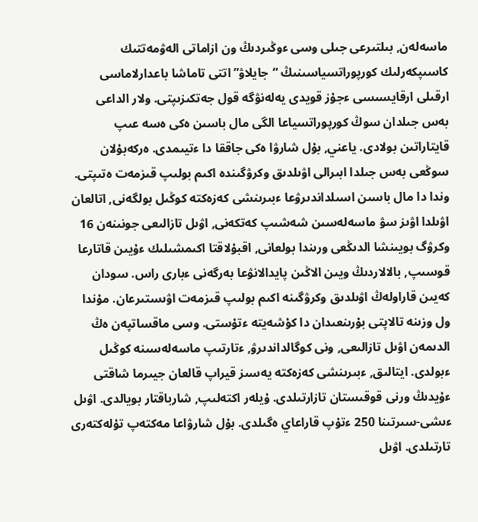ماسەلەن, بىلتىرعى جىلى وسى ءوڭىردىڭ ون ازاماتى الەۋمەتتىك كاسىپكەرلىك كورپوراتسياسىنىڭ “جايلاۋ” اتتى تاماشا باعدارلاماسى ارقىلى ارقايسىسى ءجۇز قويدى يەلەنۋگە قول جەتكىزىپتى. ولار الداعى بەس جىلدان سوڭ كورپوراتسياعا الگى مال باسىن ەكى ەسە عىپ قايتاراتىن بولادى. ياعني, بۇل شارۋا ەكى جاققا دا ءتيىمدى. ەركەبۇلان سوڭعى بەس جىلدا ابىرالى اۋىلدىق وكرۋگىندە اكىم بولىپ قىزمەت ەتىپتى. وندا دا مال باسىن اسىلداندىرۋعا ءبىرىنشى كەزەكتە كوڭىل بولگەنى, اتالعان اۋىلدا اۋىز سۋ ماسەلەسىن شەشىپ كەتكەنى, اۋىل تازالىعى جونىنەن 16 وكرۋگ بويىنشا الدىڭعى ورىندا بولعانى, اقبۇلاقتا اكىمشىلىك ءۇيىن قاتارعا قوسىپ, بالالاردىڭ ويىن الاڭىن پايدالانۋعا بەرگەنى ءبارى راس. سودان كەيىن قاراولەڭ اۋىلدىق وكرۋگىنە اكىم بولىپ قىزمەت اۋىستىرعان. مۇندا ول وزىنە تالاپتى بۇرىنعىدان دا كۇشەيتە ءتۇستى. وسى ماقساتپەن ەڭ الدىمەن اۋىل تازالىعى, ونى كوگالداندىرۋ, ءتارتىپ ماسەلەسىنە كوڭىل ءبولدى. ايتالىق, ءبىرىنشى كەزەكتە يەسىز قيراپ قالعان جيىرما شاقتى ءۇيدىڭ ورنى قوقىستان تازارتىلدى. ۇيلەر اكتەلىپ, شارباقتار بويالدى. اۋىل ءىشى-سىرتىنا 250 ءتۇپ قاراعاي ەگىلدى. بۇل شارۋاعا مەكتەپ تۇلەكتەرى تارتىلدى. اۋىل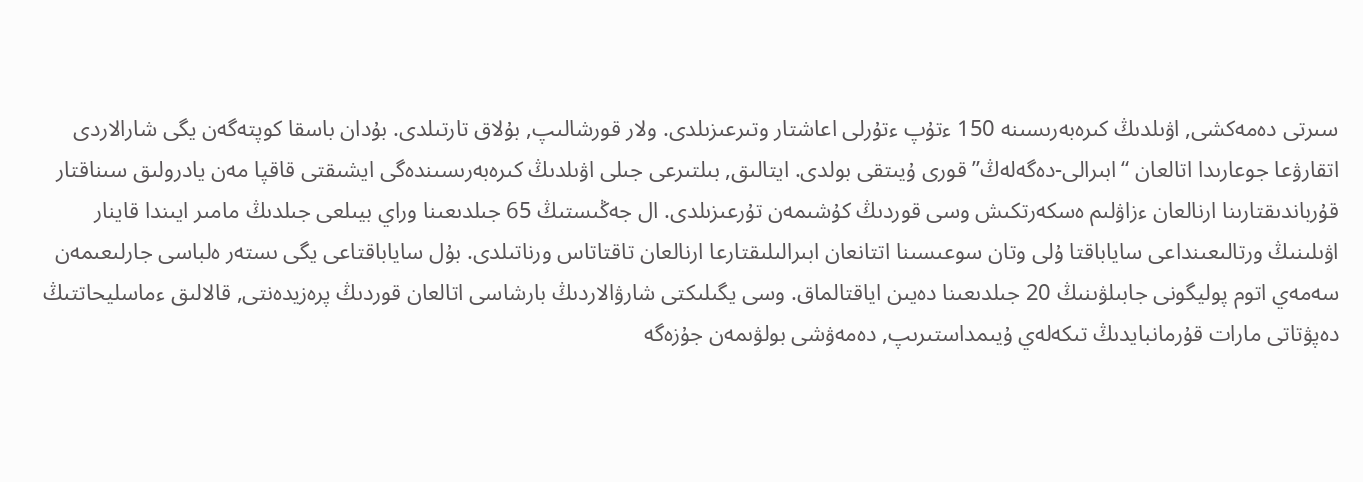سىرتى دەمەكشى, اۋىلدىڭ كىرەبەرىسىنە 150 ءتۇپ ءتۇرلى اعاشتار وتىرعىزىلدى. ولار قورشالىپ, بۇلاق تارتىلدى. بۇدان باسقا كوپتەگەن يگى شارالاردى اتقارۋعا جوعارىدا اتالعان “ابىرالى-دەگەلەڭ” قورى ۇيىتقى بولدى. ايتالىق, بىلتىرعى جىلى اۋىلدىڭ كىرەبەرىسىندەگى ايشىقتى قاقپا مەن يادرولىق سىناقتار قۇرباندىقتارىنا ارنالعان ءزاۋلىم ەسكەرتكىش وسى قوردىڭ كۇشىمەن تۇرعىزىلدى. ال جەڭىستىڭ 65 جىلدىعىنا وراي بيىلعى جىلدىڭ مامىر ايىندا قاينار اۋىلىنىڭ ورتالىعىنداعى ساياباقتا ۇلى وتان سوعىسىنا اتتانعان ابىرالىلىقتارعا ارنالعان تاقتاتاس ورناتىلدى. بۇل ساياباقتاعى يگى ىستەر ەلباسى جارلىعىمەن سەمەي اتوم پوليگونى جابىلۋىنىڭ 20 جىلدىعىنا دەيىن اياقتالماق. وسى يگىلىكتى شارۋالاردىڭ بارشاسى اتالعان قوردىڭ پرەزيدەنتى, قالالىق ءماسليحاتتىڭ دەپۋتاتى مارات قۇرمانبايدىڭ تىكەلەي ۇيىمداستىرىپ, دەمەۋشى بولۋىمەن جۇزەگە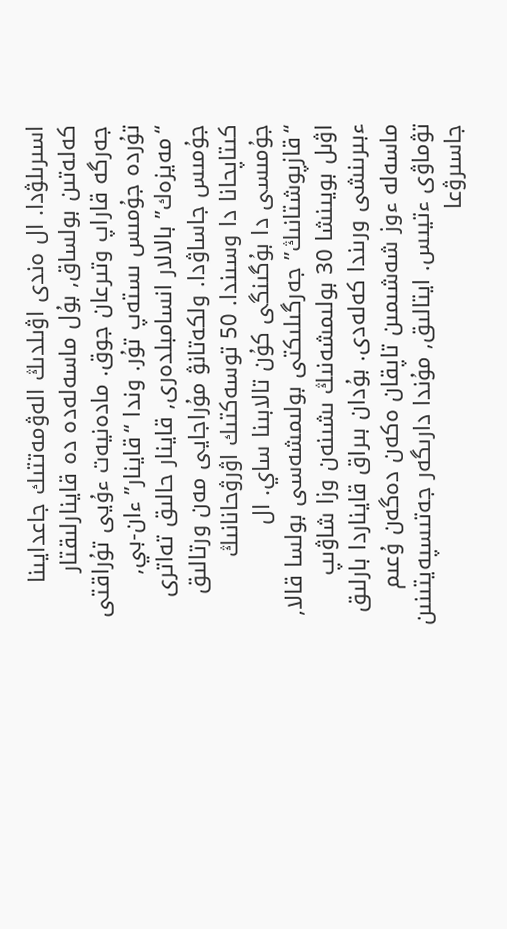اسىرىلۋدا. ال ەندى اۋىلدىڭ الەۋمەتتىك جاعدايىنا كەلەتىن بولساق, بۇل ماسەلەدە دە قاينارلىقتار جەرگە قاراپ وتىرعان جوق. مادەنيەت ءۇيى تۇراقتى تۇردە جۇمىس ىستەپ تۇر. وندا “قاينار” ءان-بي, “مەيزەك” بالالار انسامبلدەرى, قاينار حالىق تەاترى جۇمىس جاساۋدا. ولكەتانۋ مۇراجايى مەن ورتالىق كىتاپحانا دا وسىندا. 50 توسەكتىك اۋرۋحانانىڭ جۇمىسى دا بۇگىنگى كۇن تالابىنا ساي. ال “قازپوشتانىڭ” جەرگىلىكتى بولىمشەسى بولسا قالا, اۋىل بويىنشا 30 بولىمشەنىڭ ىشىنەن وزا شاۋىپ ءبىرىنشى ورىندا كەلەدى. بۇدان بىراق قايناردا بارلىق ماسەلە ءوز شەشىمىن تاپقان ەكەن دەگەن ۇعىم تۋماۋى ءتيىس. ايتالىق, مۇندا دارىگەر جەتىسپەيتىنىن جاسىرۋعا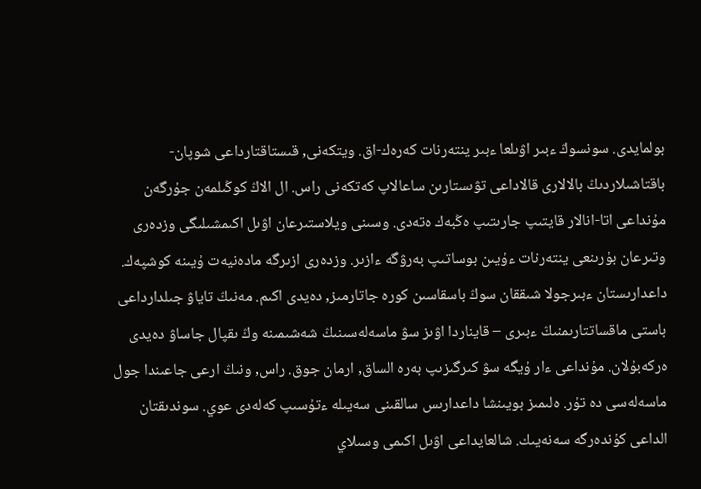بولمايدى. سونسوڭ ءبىر اۋىلعا ءبىر ينتەرنات كەرەك-اق. ويتكەنى, قىستاقتارداعى شوپان-باقتاشىلاردىڭ بالالارى قالاداعى تۋىستارىن ساعالاپ كەتكەنى راس. ال الاڭ كوڭىلمەن جۇرگەن مۇنداعى اتا-انالار قايتىپ جارىتىپ ەڭبەك ەتەدى. وسىنى ويلاستىرعان اۋىل اكىمشىلىگى وزدەرى وتىرعان بۇرىنعى ينتەرنات ءۇيىن بوساتىپ بەرۋگە ءازىر. وزدەرى ازىرگە مادەنيەت ۇيىنە كوشپەك. داعدارىستان ءبىرجولا شىققان سوڭ باسقاسىن كورە جاتارمىز, دەيدى اكىم. مەنىڭ تاياۋ جىلدارداعى باستى ماقساتتارىمنىڭ ءبىرى – قايناردا اۋىز سۋ ماسەلەسىنىڭ شەشىمىنە وڭ ىقپال جاساۋ دەيدى ەركەبۇلان. مۇنداعى ءار ۇيگە سۋ كىرگىزىپ بەرە الساق, ارمان جوق. راس, ونىڭ ارعى جاعىندا جول ماسەلەسى دە تۇر. ەلىمىز بويىنشا داعدارىس سالقىنى سەيىلە ءتۇسىپ كەلەدى عوي. سوندىقتان الداعى كۇندەرگە سەنەيىك. شالعايداعى اۋىل اكىمى وسىلاي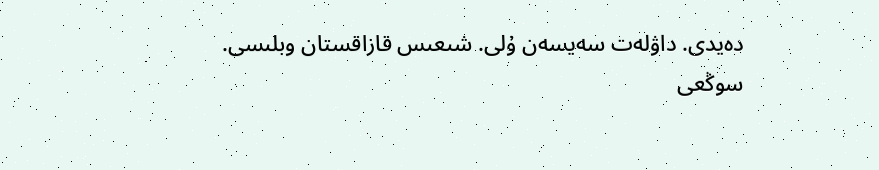دەيدى. داۋلەت سەيسەن ۇلى. شىعىس قازاقستان وبلىسى.
سوڭعى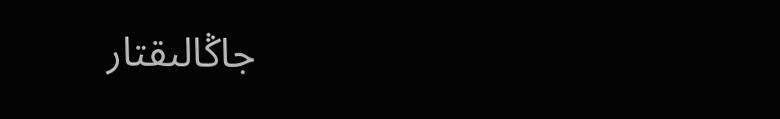جاڭالىقتار